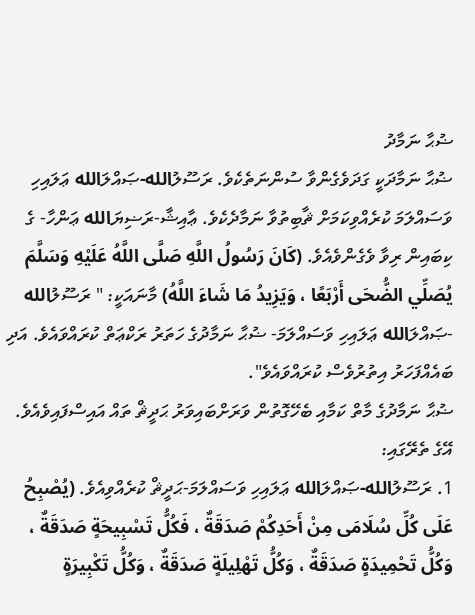ޟުޙާ ނަމާދު
ޟުޙާ ނަމާދަކީ ގަދަވެގެންވާ ސުންނަތެކެވެ. ރަސޫލުالله-ޞައްލަالله ޢަލައިހި ވަސައްލަމަ ކުރެއްވިކަމަށް ޘާބިތުވާ ނަމާދެކެވެ. ޢާއިޝާ-ރަޟިޔަالله ޢަންހާ- ގެ ކިބައިން ރިވާ ވެގެންވެއެވެ. (كَانَ رَسُولُ اللَّهِ صَلَّى اللَّهُ عَلَيْهِ وَسَلَّمَ يُصَلِّي الضُّحَى أَرْبَعًا ، وَيَزِيدُ مَا شَاءَ اللَّهُ) މާނައަކީ: " ރަސޫލުالله -ޞައްލަالله ޢަލައިހި ވަސައްލަމަ- ޟުޙާ ނަމާދުގެ ހަތަރު ރަކްޢަތް ކުރައްވައެވެ. އަދި ބައެއްފަހަރު އިތުރުވެސް ކުރައްވައެވެ".
ޟުޙާ ނަމާދުގެ މާތް ކަމާއި ބެހޭގޮތުން ވަރަށްބައިވަރު ޙަދީޘް ތައް އައިސްފައިވެއެވެ. އޭގެ ތެރޭގައި:
1. ރަސޫލުالله-ޞައްލަالله ޢަލައިހި ވަސައްލަމަ-ޙަދީޘް ކުރެއްވިއެވެ. (يُصْبِحُ عَلَى كُلِّ سُلَامَى مِنْ أَحَدِكُمْ صَدَقَةٌ ، فَكُلُّ تَسْبِيحَةٍ صَدَقَةٌ ، وَكُلُّ تَحْمِيدَةٍ صَدَقَةٌ ، وَكُلُّ تَهْلِيلَةٍ صَدَقَةٌ ، وَكُلُّ تَكْبِيرَةٍ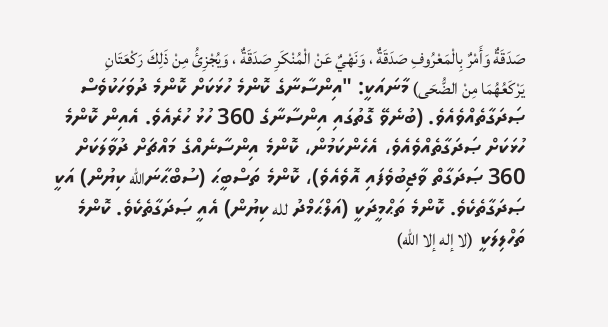صَدَقَةٌ وَأَمْرٌ بِالْمَعْرُوفِ صَدَقَةٌ ، وَنَهْيٌ عَنْ الْمُنْكَرِ صَدَقَةٌ ، وَيُجْزِئُ مِنْ ذَلِكَ رَكْعَتَانِ يَرْكَعُهُمَا مِنْ الضُّحَى) މާނައަކީ: "އިންސާނާގެ ކޮންމެ ހުޅަކަށް ކޮންމެ ދުވަހަކުވެސް ޞަދަގާތެއްވެއެވެ. (ބުނެވޭ ގޮތުގައި އިންސާނާގެ 360 ހުޅު ހުރެއެވެ. އެއިން ކޮންމެ ހުޅަކަށް ޞަދަގާތެއްވެއެވެ، އެހެންކަމުން، ކޮންމެ އިންސާނެއްގެ މައްޗަށް ދުވާލަކަށް 360 ޞަދަގާތް ވާޖިބުވެފައި އޮވެއެވެ)، ކޮންމެ ތަސްބީޙަ (ސުބްޙާނަالله ކިޔުން) އަކީ ޞަދަގާތެކެވެ. ކޮންމެ ތަޙްމީދަކީ (އަލްޙަމްދު لله ކިޔުން) އެއީ ޞަދަގާތެކެވެ. ކޮންމެ ތަހްލިލަކީ (لا إله إلا الله)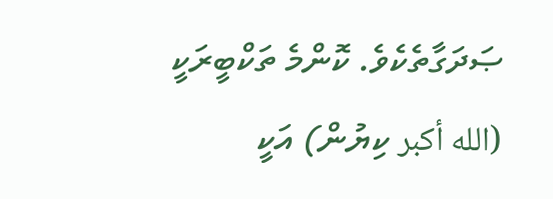ޞަދަގާތެކެވެ. ކޮންމެ ތަކްބީރަކީ (الله أكبر ކިޔުން) އަކީ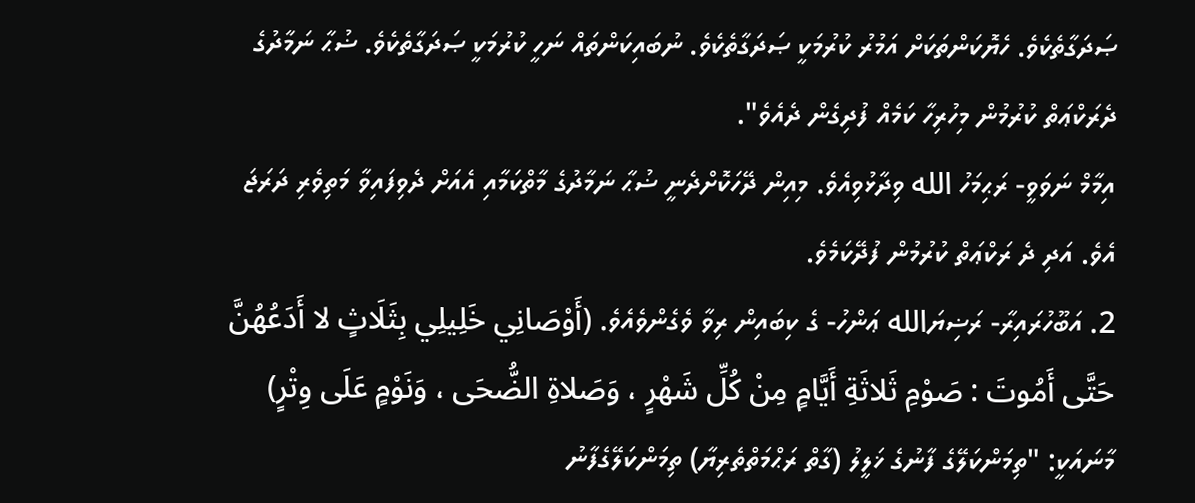ޞަދަގާތެކެވެ. ހެޔޮކަންތަކަށް އަމުރު ކުރުމަކީ ޞަދަގާތެކެވެ. ނުބައިކަންތައް ނަހީ ކުރުމަކީ ޞަދަގާތެކެވެ. ޟުޙާ ނަމާދުގެ ދެރަކްޢަތް ކުރުމުން މިހުރިހާ ކަމެއް ފުދިގެން ދެއެވެ".
އިމާމް ނަވަވީ- ރަޙިމަހު الله ވިދާޅުވިއެވެ. މިއިން ދޭހަކޮށްދެނީ ޟުޙާ ނަމާދުގެ މާތްކަމާއި އެއަށް ދެވިފައިވާ މަތިވެރި ދަރަޖަ އެވެ. އަދި ދެ ރަކްޢަތް ކުރުމުން ފުދޭކަމެވެ.
2. އަބޫހުރައިރާ- ރަޟިޔަالله ޢަންހު- ގެ ކިބައިން ރިވާ ވެގެންވެއެވެ. (أَوْصَانِي خَلِيلِي بِثَلَاثٍ لا أَدَعُهُنَّ حَتَّى أَمُوتَ : صَوْمِ ثَلاثَةِ أَيَّامٍ مِنْ كُلِّ شَهْرٍ ، وَصَلاةِ الضُّحَى ، وَنَوْمٍ عَلَى وِتْرٍ) މާނައަކީ: "ތިމަންކަލޭގެ ފާނުގެ ޚަލީލު (ގާތް ރަޙްމަތްތެރިޔާ) ތިމަންކަލޭގެފާނު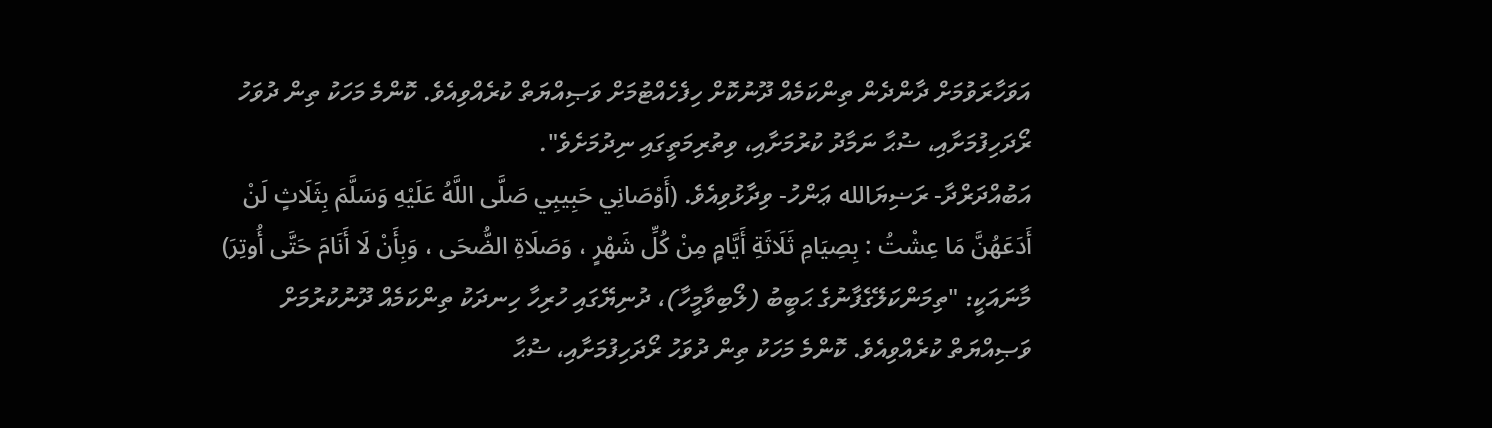އަވަހާރަވުމަށް ދާންދެން ތިންކަމެއް ދޫނުކޮށް ހިފެހެއްޓުމަށް ވަޞިއްޔަތް ކުރެއްވިއެވެ. ކޮންމެ މަހަކު ތިން ދުވަހު ރޯދަހިފުމަށާއި، ޟުޙާ ނަމާދު ކުރުމަށާއި، ވިތުރިމަތީގައި ނިދުމަށެވެ".
އަބުއްދަރްދާ- ރަޟިޔަالله ޢަންހު- ވިދާޅުވިއެވެ. (أَوْصَانِي حَبِيبِي صَلَّى اللَّهُ عَلَيْهِ وَسَلَّمَ بِثَلَاثٍ لَنْ أَدَعَهُنَّ مَا عِشْتُ : بِصِيَامِ ثَلَاثَةِ أَيَّامٍ مِنْ كُلِّ شَهْرٍ ، وَصَلَاةِ الضُّحَى ، وَبِأَنْ لَا أَنَامَ حَتَّى أُوتِرَ) މާނައަކީ: "ތިމަންކަލޭގެފާނުގެ ޙަބީބު (ލޯބިވާމީހާ)، ދުނިޔޭގައި ހުރިހާ ހިނދަކު ތިންކަމެއް ދޫނުކުރުމަށް ވަޞިއްޔަތް ކުރެއްވިއެވެ. ކޮންމެ މަހަކު ތިން ދުވަހު ރޯދަހިފުމަށާއި، ޟުޙާ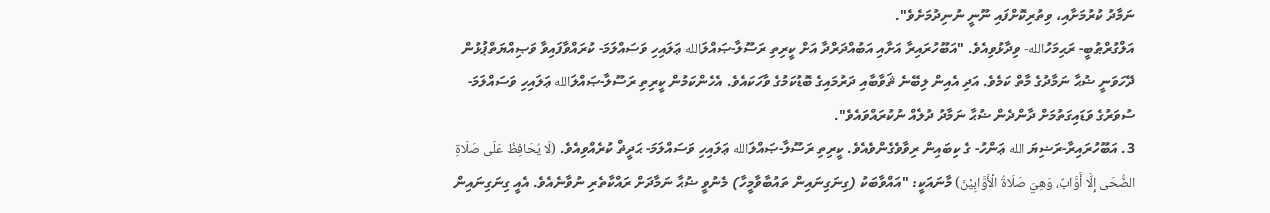ނަމާދު ކުރުމަށާއި، ވިތުރިކޮށްފައި ނޫނީ ނުނިދުމަށެވެ".
އަލްގުރްޠުބީ- ރަޙިމަހުالله- ވިދާޅުވިއެވެ. "އަބޫހުރައިރާ އަށާއި އަބުއްދަރްދާ އަށް ކީރިތި ރަސޫލާ-ޞައްލަالله ޢަލައިހި ވަސައްލަމަ- ކުރައްވާފައިވާ ވަޞިއްޔަތްޕުޅުން ދޭހަވަނީ ޟުޙާ ނަމާދުގެ މާތް ކަމެވެ. އަދި އެއިން ލިބޭނެ ޘަވާބާއި ދަރުމައިގެ ބޮޑުކަމުގެ ވާހަކައެވެ. އެހެންކަމުން ކީރިތި ރަސޫލާ-ޞައްލަالله ޢަލައިހި ވަސައްލަމަ- ސުވަރުގެ ވަޑައިގަތުމަށް ދާންދެން ޟުޙާ ނަމާދު ދުލެއް ނުކުރައްވައެވެ".
3. އަބޫހުރައިރާ-ރަޟިޔަ الله ޢަންހު- ގެ ކިބައިން ރިވާވެގެންވެއެވެ. ކީރިތި ރަސޫލާ-ޞައްލަالله ޢަލައިހި ވަސައްލަމަ- ޙަދީޡް ކުރެއްވިއެވެ. (لَا يُحَافِظُ عَلَى صَلَاةِ الضُّحَى إِلَّا أَوَّابٌ، وَهِيَ صَلَاةُ الْأَوَّابِيْنَ) މާނައަކީ: "އައްވާބަކު (ގިނަގިނައިން ތައުބާވާމީހާ) މެނުވީ ޟުޙާ ނަމާދަށް ރައްކާތެރި ނުވާނެއެވެ. އެއީ ގިނަގިނައިން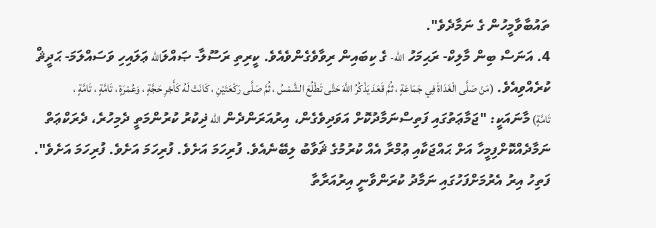ތައުބާވާމީހުން ގެ ނަމާދެވެ".
4. އަނަސް ބިން މާލިކް- ރަޙިމަހު الله- ގެ ކިބައިން ރިވާވެގެންވެއެވެ. ކީރިތި ރަސޫލާ- ޞައްލަالله ޢަލައިހި ވަސައްލަމަ- ޙަދީޘް ކުރެއްވިއެވެ. (مَنْ صَلَّى الْغَدَاةَ فِي جَمَاعَةٍ ، ثُمَّ قَعَدَ يَذْكُرُ اللَّهَ حَتَّى تَطْلُعَ الشَّمْسُ ، ثُمَّ صَلَّى رَكْعَتَيْنِ ، كَانَتْ لَهُ كَأَجْرِ حَجَّةٍ ، وَعُمْرَةٍ ، تَامَّةٍ ، تَامَّةٍ ، تَامَّةٍ) މާނައަކީ: "ޖަމާޢަތުގައި ފަތިސްނަމާދުކޮށް އަވަދިވެގެން، އިރުއަރަންދެން الله ޛިކުރު ކުރުންމަތީ ދެމިހުރެ، ދެރަކްޢަތް ނަމާދެއްކޮށްފިމީހާ އަށް ޙައްޖަކާއި ޢުމްރާ އެއް ކުރުމުގެ ޘަވާބު ލިބޭނެއެވެ. ފުރިހަމަ އަށެވެ. ފުރިހަމަ އަށެވެ. ފުރިހަމަ އަށެވެ". ފަތިހު އިރު އެރުމަށްފަހުގައި ނަމާދު ކުރަންވާނީ އިރުއަރާތާ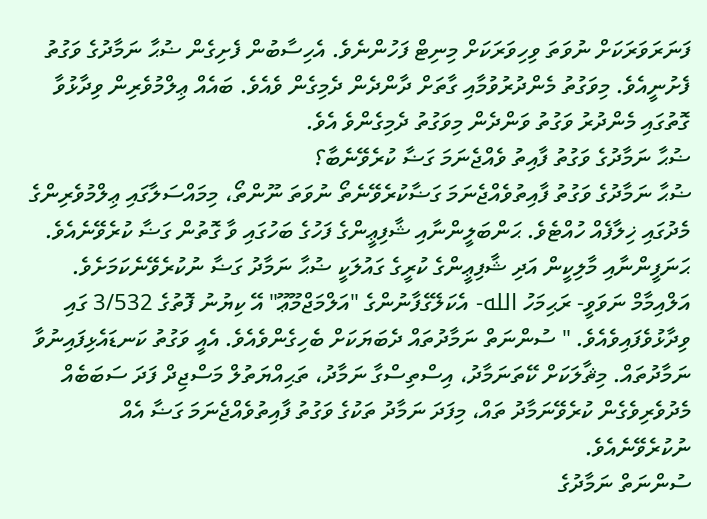ފަނަރަވަރަކަށް ނުވަތަ ވިހިވަރަކަށް މިނިޓް ފަހުންނެވެ. އެހިސާބުން ފެށިގެން ޟުޙާ ނަމާދުގެ ވަގުތު ފެށުނީއެވެ. މިވަގުތު މެންދުރުވުމާއި ގާތަށް ދާންދެން ދެމިގެން ވެއެވެ. ބައެއް ޢިލްމުވެރިން ވިދާޅުވާ ގޮތުގައި މެންދުރު ވަގުތު ވަންދެން މިވަގުތު ދެމިގެންވެ އެވެ.
ޟުޙާ ނަމާދުގެ ވަގުތު ފާއިތު ވެއްޖެނަމަ ގަޟާ ކުރެވޭނެބާ؟
ޟުޙާ ނަމާދުގެ ވަގުތު ފާއިތުވެއްޖެނަމަ ގަޟާކުރެވޭނެތޯ ނުވަތަ ނޫންތޯ، މިމައްސަލާގައި ޢިލްމުވެރިންގެ މެދުގައި ޚިލާފެއް ހުއްޓެވެ. ޙަންބަލީންނާއި ޝާފިޢީންގެ ފަހުގެ ބަހުގައި ވާ ގޮތުން ގަޟާ ކުރެވޭނެއެވެ. ޙަނަފީންނާއި މާލިކީން އަދި ޝާފިޢީންގެ ކުރީގެ ގައުލަކީ ޟުޙާ ނަމާދު ގަޟާ ނުކުރެވޭނެކަމަށެވެ.
އަލްއިމާމް ނަވަވީ- ރަޙިމަހު الله- އެކަލޭގެފާނުންގެ "އަލްމަޖްމޫޢޫ" އޭ ކިޔުނު ފޮތުގެ 3/532 ގައި ވިދާޅުވެފައިވެއެވެ. " ސުންނަތް ނަމާދުތައް ދެބަޔަކަށް ބެހިގެންވެއެވެ. އެއީ ވަގުތު ކަނޑައެޅިފައިނުވާ ނަމާދުތައް. މިޘާލަކަށް ކޭތަނަމާދު، އިސްތިސްގާ ނަމާދު، ތަޙިއްޔަތުލް މަސްޖިދް ފަދަ ސަބަބެއް މެދުވެރިވެގެން ކުރެވޭނަމާދު ތައް، މިފަދަ ނަމާދު ތަކުގެ ވަގުތު ފާއިތުވެއްޖެނަމަ ގަޟާ އެއް ނުކުރެވޭނެއެވެ.
ސުންނަތް ނަމާދުގެ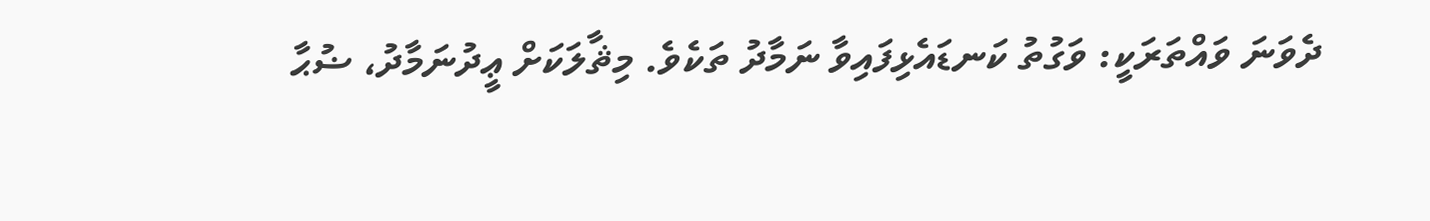ދެވަނަ ވައްތަރަކީ: ވަގުތު ކަނޑައެޅިފައިވާ ނަމާދު ތަކެވެ. މިޘާލަކަށް ޢީދުނަމާދު، ޟުޙާ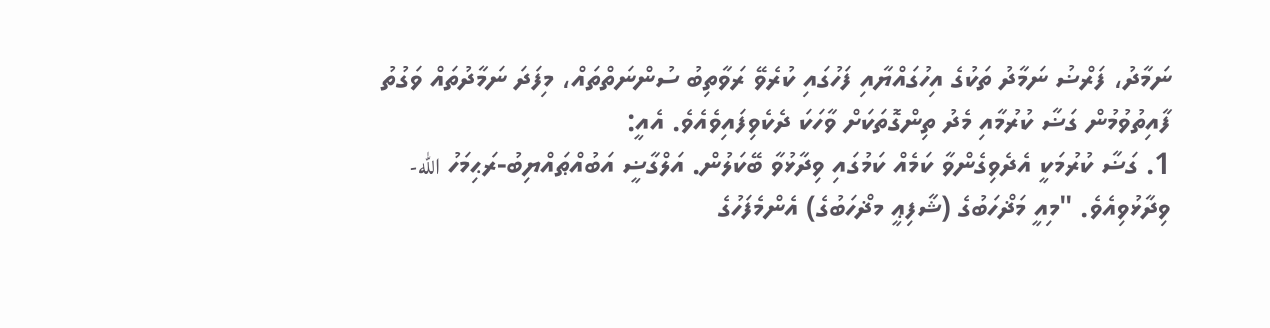ނަމާދު، ފަރްޟު ނަމާދު ތަކުގެ އިހުގައްޔާއި ފަހުގައި ކުރެވޭ ރަވާތިބު ސުންނަތްތައް، މިފަދަ ނަމާދުތައް ވަގުތު ފާއިތުވުމުން ގަޟާ ކުރުމާއި މެދު ތިންގޮތަކަށް ވާހަކަ ދެކެވިފައިވެއެވެ. އެއީ:
1. ގަޟާ ކުރުމަކީ އެދެވިގެންވާ ކަމެއް ކަމުގައި ވިދާޅުވާ ބޭކަލުން. އަލްގާޟީ އަބުއްޠައްޔިބު-ރަޙިމަހު الله- ވިދާޅުވިއެވެ. "މިއީ މަޛްހަބުގެ (ޝާފިޢީ މޛްހަބުގެ) އެންމެފަހުގެ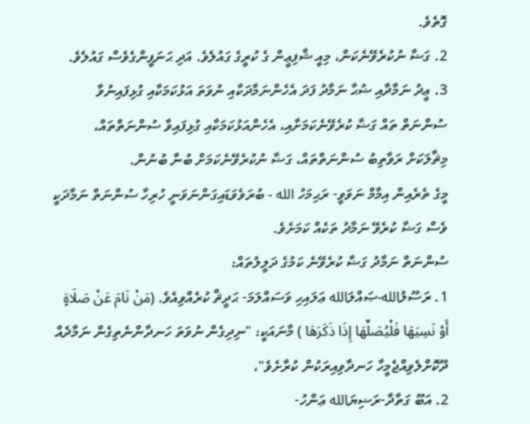ގޮތެވެ.
2. ގަޟާ ނުކުރެވޭނެކަން، މިއީ ޝާފިޢީން ގެ ކުރީގެ ގައުލެވެ. އަދި ޙަނަފީންގެވެސް ގައުލެވެ.
3. ޢީދު ނަމާދާއި ޟުޙާ ނަމާދު ފަދަ އެހެންނަމާދަކާއި ނުވަތަ އަޅުކަމަކާއި ގުޅިފައިނުވާ ސުންނަތް ތައް ގަޟާ ކުރެވޭނެކަމަށާއި، އެހެންއަޅުކަމަކާއި ގުޅިފައިވާ ސުންނަތްތައް، މިޘާލަކަށް ރަވާތިބު ސުންނަތްތައް، ގަޟާ ނުކުރެވޭނެކަމަށް ބުނާ ބުނުން.
މީގެ ތެރެއިން އިމާމް ނަވަވީ- ރަޙިމަހު الله - ބުރަވެވަޑައިގަންނަވަނީ ހުރިހާ ސުންނަތް ނަމާދަކީ ވެސް ގަޟާ ކުރެވޭ ނަމާދު ތަކެއް ކަމަށެވެ.
ސުންނަތް ނަމާދު ގަޟާ ކުރެވޭނެ ކަމުގެ ދަލީލުތައް:
1. ރަސޫލުالله-ޞައްލަالله ޢަލައިހި ވަސައްލަމަ- ޙަދީޘް ކުރެއްވިއެވެ. (مَنْ نَامَ عَنْ صَلَاةٍ أَوْ نَسِيَهَا فَلْيُصَلِّهَا إِذَا ذَكَرَهَا ) މާނައަކީ: "ނިދިގެން ނުވަތަ ހަނދާންނެތިގެން ނަމާދެއް ދޫކޮށްލެވިއްޖެމީހާ ހަނދާވިއިރަކުން ކުރާށެވެ"،
2. އަބޫ ގަތާދާ-ރަޟިޔަالله ޢަންހު-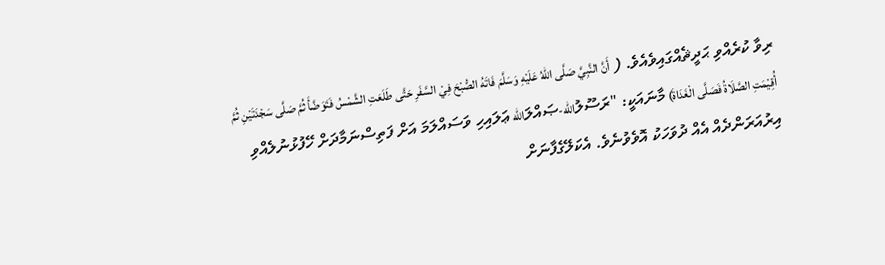ރިވާ ކުރެއްވި ޙަދީޘެއްގައިވެއެވެ. ( أَنَّ النَّبِيَّ صَلَّى اللهُ عَلَيْهِ وَسَلَّمَ فَاتَهُ الصُّبْحَ فِيْ السَّفَرِ حَتَّى طَلَعَتِ الشَّمْسُ فَتَوَضَّأَ ثُمَّ صَلَّى سَجْدَتَيْنِ ثُمَّ أُقِيْمَتِ الصَّلَاةُ فَصَلَّى الْغَدَاةَ) މާނައަކީ: "ރަސޫލުالله-ޞައްލަالله ޢަލައިހި ވަސައްލަމަ އަށް ފަތިސްނަމާދަށް ހޭފުޅުނުލެއްވި އިރުއަރަންދެއް އެއް ދުވަހަކު އޮވެވުނެވެ. އެކަލޭގެފާނަށް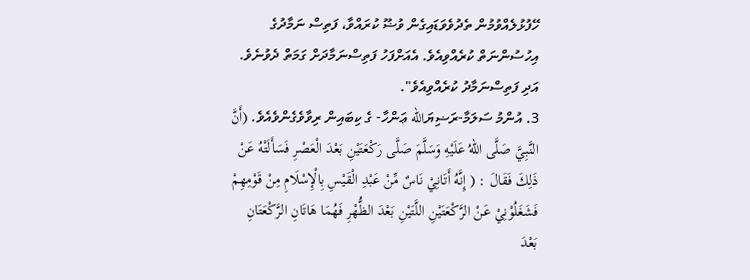ހޭފުޅުލެއްވުމުން ތެދުވެވަޑައިގެން ވުޟޫ ކުރައްވާ، ފަތިސް ނަމާދުގެ އިހުސުންނަތް ކުރެއްވިއެވެ. އެއަށްފަހު ފަތިސްނަމާދަށް ގަމަތް ދެވުނެވެ. އަދި ފަތިސްނަމާދު ކުރެއްވިއެވެ".
3. އުންމު ސަލަމާ-ރަޟިޔަالله ޢަންހާ- ގެ ކިބައިން ރިވާވެގެންވެއެވެ. (أَنَّ النَّبِيَّ صَلَّى اللهُ عَلَيْهِ وَسَلَّمَ صَلَّى رَكْعَتَيْنِ بَعْدَ الْعَصْرِ فَسَأَلَتْهُ عَنْ ذَلِكَ فَقَالَ : ( إِنَّهُ أَتَانِيْ نَاسٌ مِّنْ عَبْدِ الْقَيْسِ بِالْإِسْلَامِ مِنْ قَوْمِهِمْ فَشَغَلُوْنِيْ عَنْ الرَّكْعَتَيْنِ اللَّتَيْنِ بَعْدَ الظُّهْرِ فَهُمَا هَاتَانِ الرَّكْعَتَانِ بَعْدَ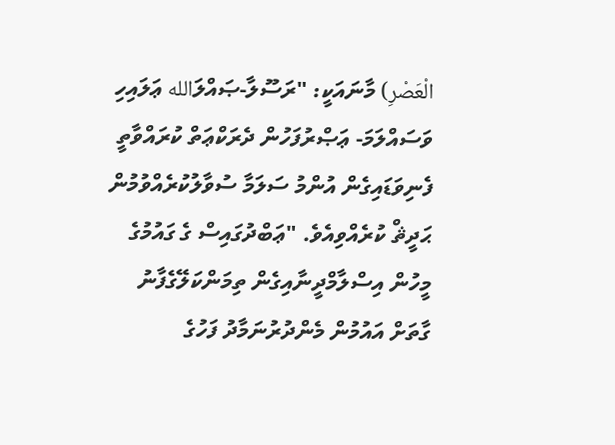الْعَصْرِ) މާނައަކީ: "ރަސޫލާ-ޞައްލަالله ޢަލައިހި ވަސައްލަމަ- ޢަޞްރުފަހުން ދެރަކްޢަތް ކުރައްވާތީ ފެނިވަޑައިގެން އުންމު ސަލަމާ ސުވާލުކުރެއްވުމުން ޙަދީޘް ކުރެއްވިއެވެ. "ޢަބްދުގައިސް ގެ ގައުމުގެ މީހުން އިސްލާމްދީނާއިގެން ތިމަންކަލޭގެފާނު ގާތަށް އައުމުން މެންދުރުނަމާދު ފަހުގެ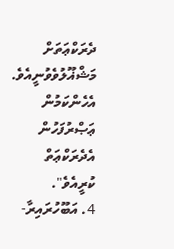ދެރަކްޢަތަށް މަޝްޣޫލުވެވުނީއެވެ. އެހެންކަމުން ޢަޞްރުފަހުން އެދެރަކްޢަތް ކުރީއެވެ".
4. އަބޫހުރައިރާ-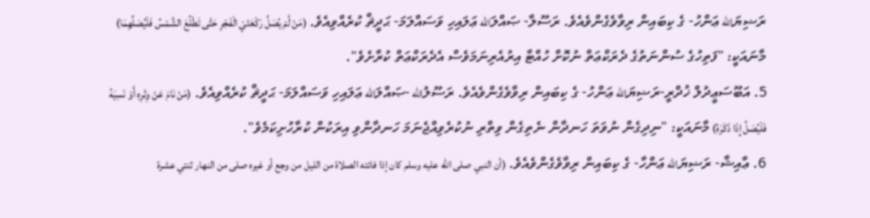ރަޟިޔަالله ޢަންހު- ގެ ކިބައިން ރިވާވެގެންވެއެވެ. ރަސޫލާ- ޞައްލަالله ޢަލައިހި ވަސައްލަމަ- ޙަދީޘް ކުރެއްވިއެވެ. (مَنْ لَّمْ يُصَلِّ رَكْعَتَيْ الْفَجْرِ حَتَّى تَطْلُعَ الشَّمْسُ فَلْيُصَلِّهِمَا) މާނައަކީ: "ފަތިހުގެ ސުންނަތުގެ ދެރަކްޢަތް ނުކޮށް ހުއްޓާ އިރުއެރިނަމަވެސް އެދެރަކްޢަތް ކުރާށެވެ".
5. އަބޫސަޢީދުލް ޚުދްރީ-ރަޟިޔަالله ޢަންހު- ގެ ކިބައިން ރިވާވެގެންވެއެވެ. ރަސޫލުالله -ޞައްލަالله ޢަލައިހި ވަސައްލަމަ- ޙަދީޘް ކުރެއްވިއެވެ. (مَنْ نَامَ عَنْ وِتْرِهِ أَوْ نَسِيَهُ فَلْيُصَلِّ إِذَا ذَكَرَهُ) މާނައަކީ: "ނިދިގެން ނުވަތަ ހަނދާން ނެތިގެން ވިތްރި ނުކުރެވިއްޖެނަމަ ހަނދާންވި އިރަކުން ކުރާހުށިކަމެވެ".
6. ޢާއިޝާ- ރަޟިޔަالله ޢަންހާ- ގެ ކިބައިން ރިވާވެގެންވެއެވެ. (أن النبي صلى الله عليه وسلم كان إذا فاتته الصلاة من الليل من وجع أو غيره صلى من النهار ثنتي عشرة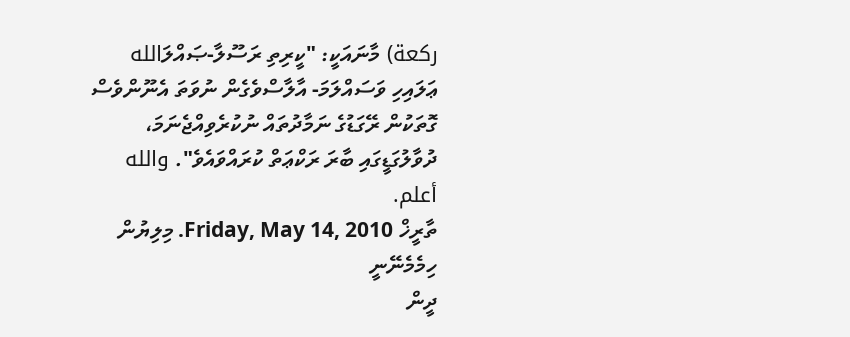ركعة) މާނައަކީ: "ކީރިތި ރަސޫލާ-ޞައްލަالله ޢަލައިހި ވަސައްލަމަ- އާލާސްވެގެން ނުވަތަ އެނޫންވެސް ގޮތަކުން ރޭގަޑުގެ ނަމާދުތައް ނުކުރެވިއްޖެނަމަ، ދުވާލުގަޑީގައި ބާރަ ރަކްޢަތް ކުރައްވައެވެ". والله أعلم.
ތާރީޚް Friday, May 14, 2010. މިލިޔުން ހިމެމެނޭނީ
ދީން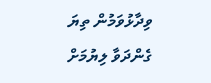ވިދާޅުވަމުން ތިޔަ ގެންދަވާ ލިޔުމަށް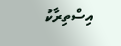އިސްތިރާކު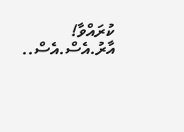ކުރައްވާ! އާރު.އެސް.އެސް..